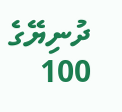ދުނިޔޭގެ 100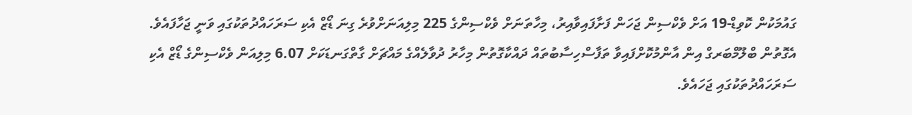ގައުމަކުން ކޮވިޑް-19 އަށް ވެކްސިން ޖަހަން ފަށާފައިވާއިރު، މިހާތަނަށް ވެކްސިންގެ 225 މިލިއަނަށްވުރެ ގިނަ ޑޯޒް އެކި ސަރަހައްދުތަކުގައި ވަނީ ޖަހާފައެވެ.
އެގޮތުން ބްލޫމްބަރގް އިން އާންމުކޮށްފައިވާ ތަފާސްހިސާބުތައް ދައްކާގޮތުން މިހާރު ދުވާލެއްގެ މައްޗަށް ގާތްގަނޑަކަށް 6.07 މިލިއަން ވެކްސިންގެ ޑޯޒް އެކި ސަރަހައްދުތަކުގައި ޖަހައެވެ.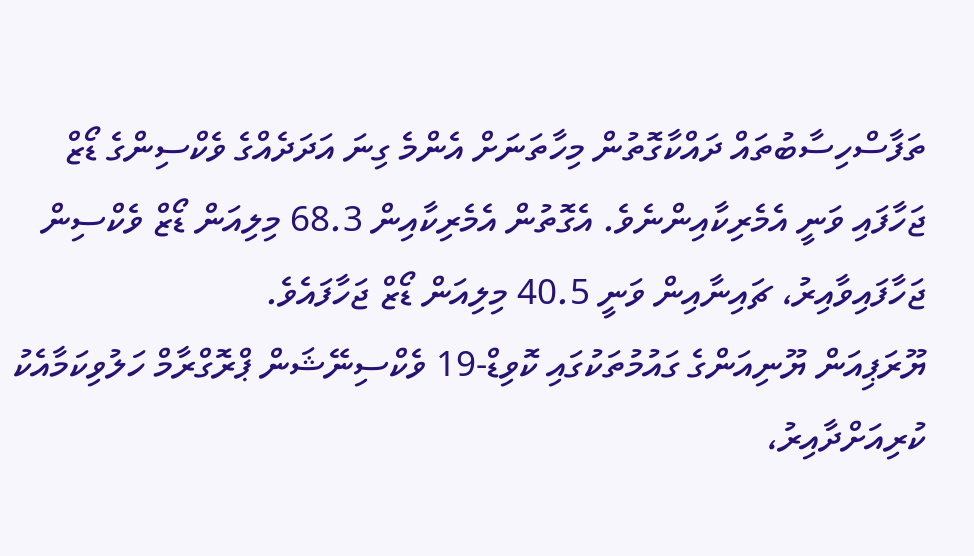ތަފާސްހިސާބުތައް ދައްކާގޮތުން މިހާތަނަށް އެންމެ ގިނަ އަދަދެއްގެ ވެކްސިންގެ ޑޯޒް ޖަހާފައި ވަނީ އެމެރިކާއިންނެވެ. އެގޮތުން އެމެރިކާއިން 68.3 މިލިއަން ޑޯޒް ވެކްސިން ޖަހާފައިވާއިރު، ޗައިނާއިން ވަނީ 40.5 މިލިއަން ޑޯޒް ޖަހާފައެވެ.
ޔޫރަޕިއަން ޔޫނިއަންގެ ގައުމުތަކުގައި ކޮވިޑް-19 ވެކްސިނޭޝަން ޕްރޮގްރާމް ހަލުވިކަމާއެކު ކުރިއަށްދާއިރު،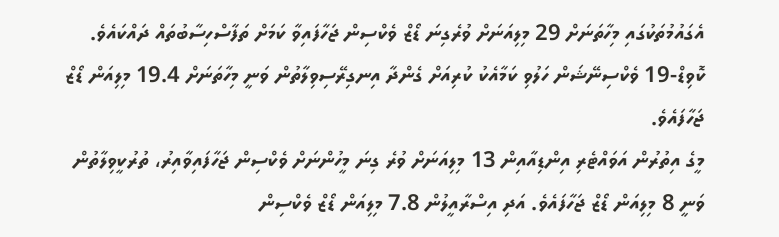އެގައުމުތަކުގައި މިހާތަނަށް 29 މިލިއަނަށް ވުރެގިނަ ޑޯޒް ވެކްސިން ޖަހާފައިވާ ކަމަށް ތަފާސްހިސާބުތައް ދައްކައެވެ. ކޮވިޑް-19 ވެކްސިނޭޝަން ހަލުވި ކަމާއެކު ކުރިއަށް ގެންދާ އިނގިރޭސިވިލާތުން ވަނީ މިހާތަނަށް 19.4 މިލިއަން ޑޯޒް ޖަހާފައެވެ.
މީގެ އިތުރުން އަވައްޓެރި އިންޑިއާއިން 13 މިލިއަނަށް ވުރެ ގިނަ މީހުންނަށް ވެކްސިން ޖަހާފައިވާއިރު، ތުރުކީވިލާތުން ވަނީ 8 މިލިއަން ޑޯޒް ޖަހާފައެވެ. އަދި އިސްރާއީލުން 7.8 މިލިއަން ޑޯޒް ވެކްސިން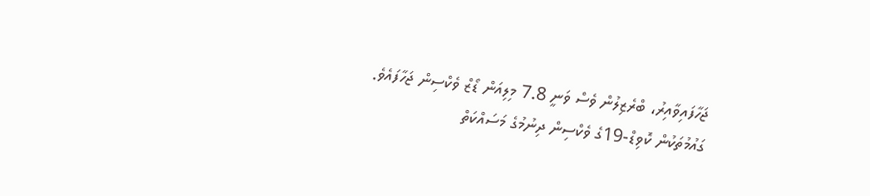ޖަހާފައިވާއިރު، ބްރެޒިލުން ވެސް ވަނީ 7.8 މިލިއަން ޑޯޒް ވެކްސިން ޖަހާފައެވެ.
ގައުމުތަކުން ކޮވިޑް-19ގެ ވެކްސިން ދިނުމުގެ މަސައްކަތް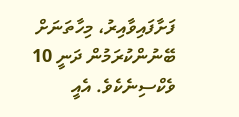ފަށާފައިވާއިރު، މިހާތަނަށް ބޭނުންކުރަމުން ދަނީ 10 ވެކްސިނެކެވެ. އެއީ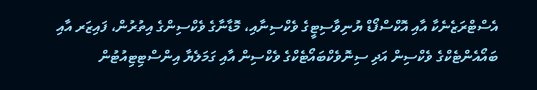އެސްޓްރަޒެނެކާ އާއި އޮކްސްފޯޑް ޔުނިވާސިޓީގެ ވެކްސިނާއި، މޮޑާނާގެ ވެކްސިންގެ އިތުރުން، ފައިޒަރ އާއި ބައޯއެންޓެކްގެ ވެކްސިން އަދި ސިނޮވެކްބައޯޓެކްގެ ވެކްސިން އާއި ގަމަލެޔާ އިންސްޓިޓިއުޓުން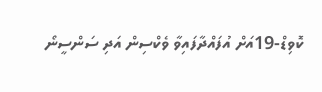ކޮވިޑް-19އަށް އުފައްދާފައިވާ ވެކްސިން އަދި ސަންސީނޯ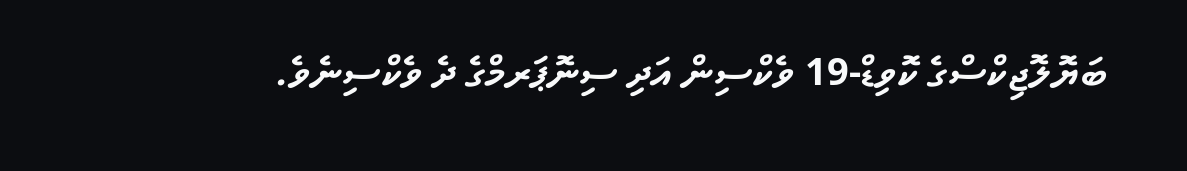ބަޔޮލޮޖިކްސްގެ ކޮވިޑް-19 ވެކްސިން އަދި ސިނޮޕަރމްގެ ދެ ވެކްސިނެވެ.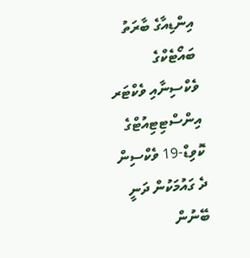އިންޑިއާގެ ބާރަތު ބައޯޓެކްގެ ވެކްސިނާއި ވެކްޓަރ އިންސްޓިޓިއުޓްގެ ކޮވިޑް-19 ވެކްސިން ދެ ގައުމަކުން ދަނީ ބޭނުން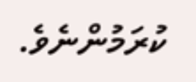ކުރަމުންނެވެ.